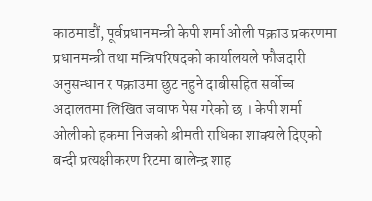काठमाडौं, पूर्वप्रधानमन्त्री केपी शर्मा ओली पक्राउ प्रकरणमा प्रधानमन्त्री तथा मन्त्रिपरिषदको कार्यालयले फौजदारी अनुसन्धान र पक्राउमा छुट नहुने दाबीसहित सर्वोच्च अदालतमा लिखित जवाफ पेस गरेको छ । केपी शर्मा ओलीको हकमा निजको श्रीमती राधिका शाक्यले दिएको बन्दी प्रत्यक्षीकरण रिटमा बालेन्द्र शाह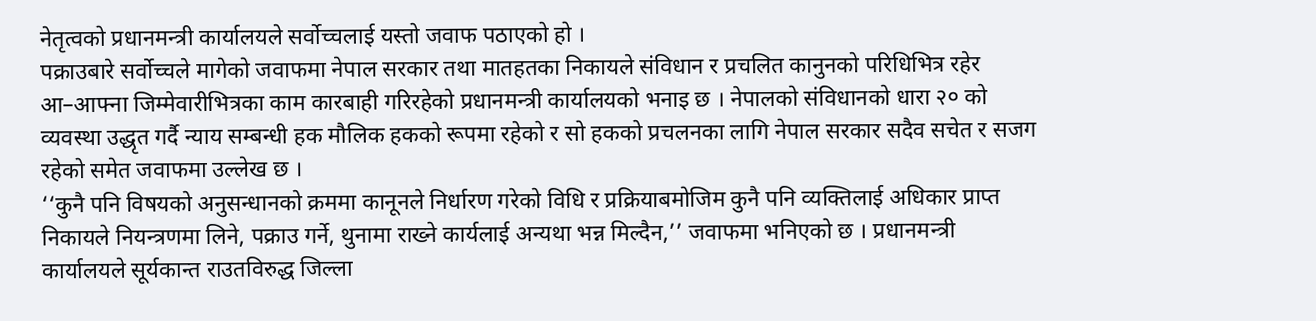नेतृत्वको प्रधानमन्त्री कार्यालयले सर्वोच्चलाई यस्तो जवाफ पठाएको हो ।
पक्राउबारे सर्वोच्चले मागेको जवाफमा नेपाल सरकार तथा मातहतका निकायले संविधान र प्रचलित कानुनको परिधिभित्र रहेर आ–आफ्ना जिम्मेवारीभित्रका काम कारबाही गरिरहेको प्रधानमन्त्री कार्यालयको भनाइ छ । नेपालको संविधानको धारा २० को व्यवस्था उद्धृत गर्दै न्याय सम्बन्धी हक मौलिक हकको रूपमा रहेको र सो हकको प्रचलनका लागि नेपाल सरकार सदैव सचेत र सजग रहेको समेत जवाफमा उल्लेख छ ।
‘‘कुनै पनि विषयको अनुसन्धानको क्रममा कानूनले निर्धारण गरेको विधि र प्रक्रियाबमोजिम कुनै पनि व्यक्तिलाई अधिकार प्राप्त निकायले नियन्त्रणमा लिने, पक्राउ गर्ने, थुनामा राख्ने कार्यलाई अन्यथा भन्न मिल्दैन,’’ जवाफमा भनिएको छ । प्रधानमन्त्री कार्यालयले सूर्यकान्त राउतविरुद्ध जिल्ला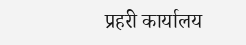प्रहरी कार्यालय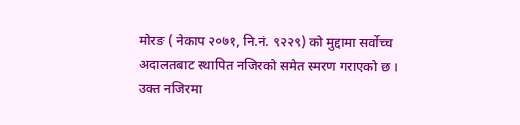मोरङ ( नेकाप २०७१, नि.नं. ९२२९) को मुद्दामा सर्वोच्च अदालतबाट स्थापित नजिरको समेत स्मरण गराएको छ ।
उक्त नजिरमा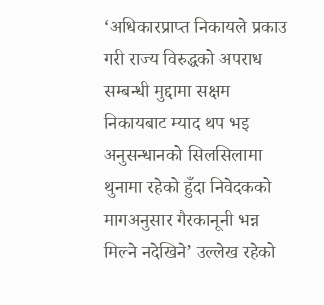‘अधिकारप्राप्त निकायले प्रकाउ गरी राज्य विरुद्धको अपराध सम्बन्धी मुद्दामा सक्षम निकायबाट म्याद थप भइ अनुसन्धानको सिलसिलामा थुनामा रहेको हुँदा निवेदकको मागअनुसार गैरकानूनी भन्न मिल्ने नदेखिने’ उल्लेख रहेको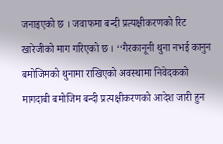जनाइएको छ । जवाफमा बन्दी प्रत्यक्षीकरणको रिट खारेजीको माग गरिएको छ । ‘‘गैरकानूनी थुना नभई कानुन बमोजिमको थुनामा राखिएको अवस्थामा निवेदकको मागदाबी बमोजिम बन्दी प्रत्यक्षीकरणको आदेश जारी हुन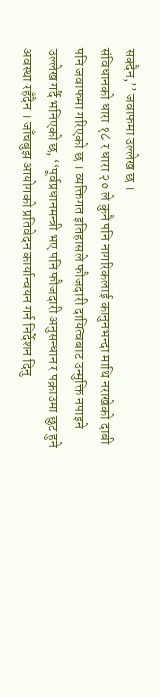सक्दैन,’’ जवाफमा उल्लेख छ ।
संविधानको धारा १८ र धारा २० ले कुनै पनि नागरिकलाई कानुनभन्दा माथि नराखेको दाबी पनि जवाफमा गरिएको छ । व्यक्तिगत इतिहासले फौजदारी दायित्वबाट उन्मुक्ति नपाइने उल्लेख गर्दै भनिएको छ, ‘‘पूर्वप्रधानमन्त्री भए पनि फौजदारी अनुसन्धान र पक्राउमा छुट हुने अवस्था रहँदैन । जाँचबुझ आयोगको प्रतिवेदन कार्यान्वयन गर्न निर्देशन दिनु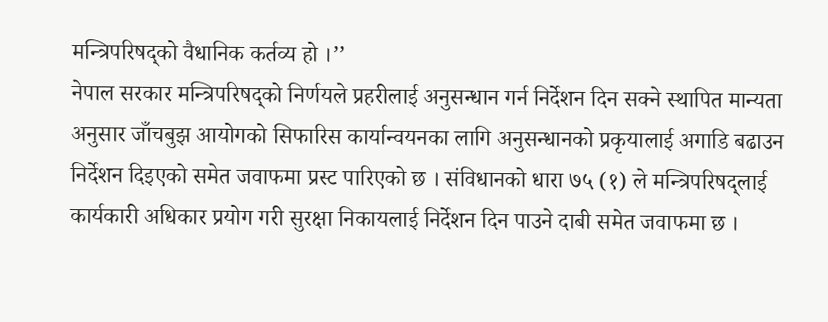मन्त्रिपरिषद्को वैधानिक कर्तव्य हो ।’’
नेपाल सरकार मन्त्रिपरिषद्को निर्णयले प्रहरीलाई अनुसन्धान गर्न निर्देशन दिन सक्ने स्थापित मान्यता अनुसार जाँचबुझ आयोगको सिफारिस कार्यान्वयनका लागि अनुसन्धानको प्रकृयालाई अगाडि बढाउन निर्देशन दिइएको समेत जवाफमा प्रस्ट पारिएको छ । संविधानको धारा ७५ (१) ले मन्त्रिपरिषद्लाई कार्यकारी अधिकार प्रयोग गरी सुरक्षा निकायलाई निर्देशन दिन पाउने दाबी समेत जवाफमा छ ।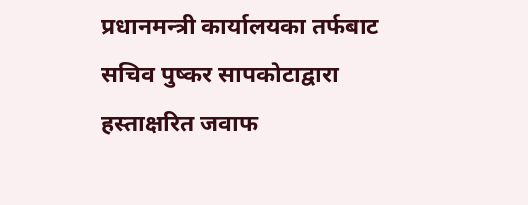प्रधानमन्त्री कार्यालयका तर्फबाट सचिव पुष्कर सापकोटाद्वारा हस्ताक्षरित जवाफ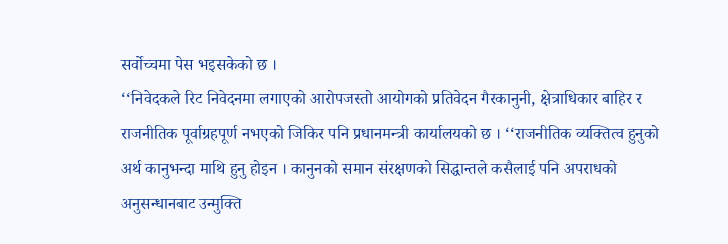सर्वोच्चमा पेस भइसकेको छ ।
‘‘निवेदकले रिट निवेदनमा लगाएको आरोपजस्तो आयोगको प्रतिवेदन गैरकानुनी, क्षेत्राधिकार बाहिर र राजनीतिक पूर्वाग्रहपूर्ण नभएको जिकिर पनि प्रधानमन्त्री कार्यालयको छ । ‘‘राजनीतिक व्यक्तित्व हुनुको अर्थ कानुभन्दा माथि हुनु होइन । कानुनको समान संरक्षणको सिद्धान्तले कसैलाई पनि अपराधको अनुसन्धानबाट उन्मुक्ति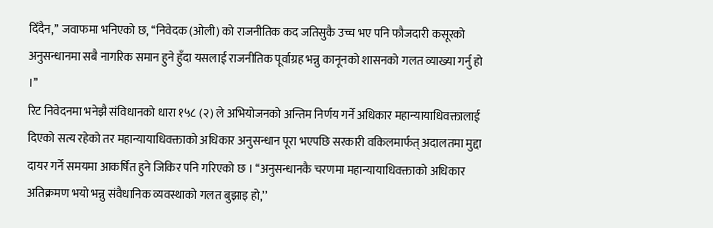दिँदैन,’’ जवाफमा भनिएको छ, ‘‘निवेदक (ओली) को राजनीतिक कद जतिसुकै उच्च भए पनि फौजदारी कसूरको अनुसन्धानमा सबै नागरिक समान हुने हुँदा यसलाई राजनीतिक पूर्वाग्रह भन्नु कानूनको शासनको गलत व्याख्या गर्नु हो ।’’
रिट निवेदनमा भनेझै संविधानको धारा १५८ (२) ले अभियोजनको अन्तिम निर्णय गर्ने अधिकार महान्यायाधिवक्तालाई दिएको सत्य रहेको तर महान्यायाधिवक्ताको अधिकार अनुसन्धान पूरा भएपछि सरकारी वकिलमार्फत् अदालतमा मुद्दा दायर गर्ने समयमा आकर्षित हुने जिकिर पनि गरिएको छ । ‘‘अनुसन्धानकै चरणमा महान्यायाधिवक्ताको अधिकार अतिक्रमण भयो भन्नु संवैधानिक व्यवस्थाको गलत बुझाइ हो,’’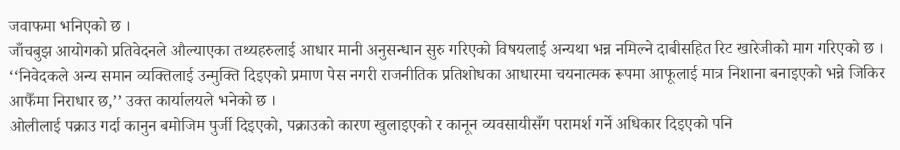जवाफमा भनिएको छ ।
जाँचबुझ आयोगको प्रतिवेदनले औल्याएका तथ्यहरुलाई आधार मानी अनुसन्धान सुरु गरिएको विषयलाई अन्यथा भन्न नमिल्ने दाबीसहित रिट खारेजीको माग गरिएको छ । ‘‘निवेदकले अन्य समान व्यक्तिलाई उन्मुक्ति दिइएको प्रमाण पेस नगरी राजनीतिक प्रतिशोधका आधारमा चयनात्मक रूपमा आफूलाई मात्र निशाना बनाइएको भन्ने जिकिर आफैँमा निराधार छ,’’ उक्त कार्यालयले भनेको छ ।
ओलीलाई पक्राउ गर्दा कानुन बमोजिम पुर्जी दिइएको, पक्राउको कारण खुलाइएको र कानून व्यवसायीसँग परामर्श गर्ने अधिकार दिइएको पनि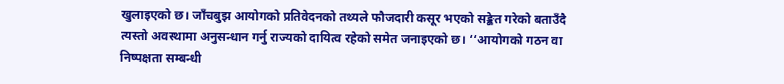खुलाइएको छ। जाँचबुझ आयोगको प्रतिवेदनको तथ्यले फौजदारी कसूर भएको सङ्केत गरेको बताउँदै त्यस्तो अवस्थामा अनुसन्धान गर्नु राज्यको दायित्व रहेको समेत जनाइएको छ। ‘‘आयोगको गठन वा निष्पक्षता सम्बन्धी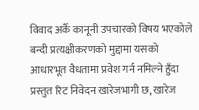विवाद अर्कै कानूनी उपचारको विषय भएकोले बन्दी प्रत्यक्षीकरणको मुद्दामा यसको आधारभूत वैधतामा प्रवेश गर्न नमिल्ने हुँदा प्रस्तुत रिट निवेदन खारेजभागी छ, खारेज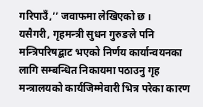गरिपाउँ,’’ जवाफमा लेखिएको छ ।
यसैगरी, गृहमन्त्री सुधन गुरुङले पनि मन्त्रिपरिषद्बाट भएको निर्णय कार्यान्वयनका लागि सम्बन्धित निकायमा पठाउनु गृह मन्त्रालयको कार्यजिम्मेवारी भित्र परेका कारण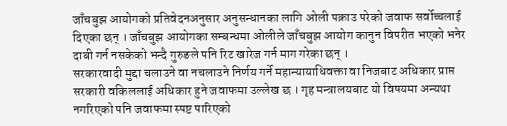जाँचबुझ आयोगको प्रतिवेदनअनुसार अनुसन्धानका लागि ओली पक्राउ परेको जवाफ सर्वोच्चलाई दिएका छन् । जाँचबुझ आयोगका सम्बन्धमा ओलीले जाँचबुझ आयोग कानुन विपरीत भएको भनेर दाबी गर्न नसकेको भन्दै गुरुङले पनि रिट खारेज गर्न माग गरेका छन् ।
सरकारवादी मुद्दा चलाउने वा नचलाउने निर्णय गर्ने महान्यायाधिवक्ता वा निजबाट अधिकार प्राप्त सरकारी वकिललाई अधिकार हुने जवाफमा उल्लेख छ । गृह मन्त्रालयबाट यो विषयमा अन्यथा नगरिएको पनि जवाफमा स्पष्ट पारिएको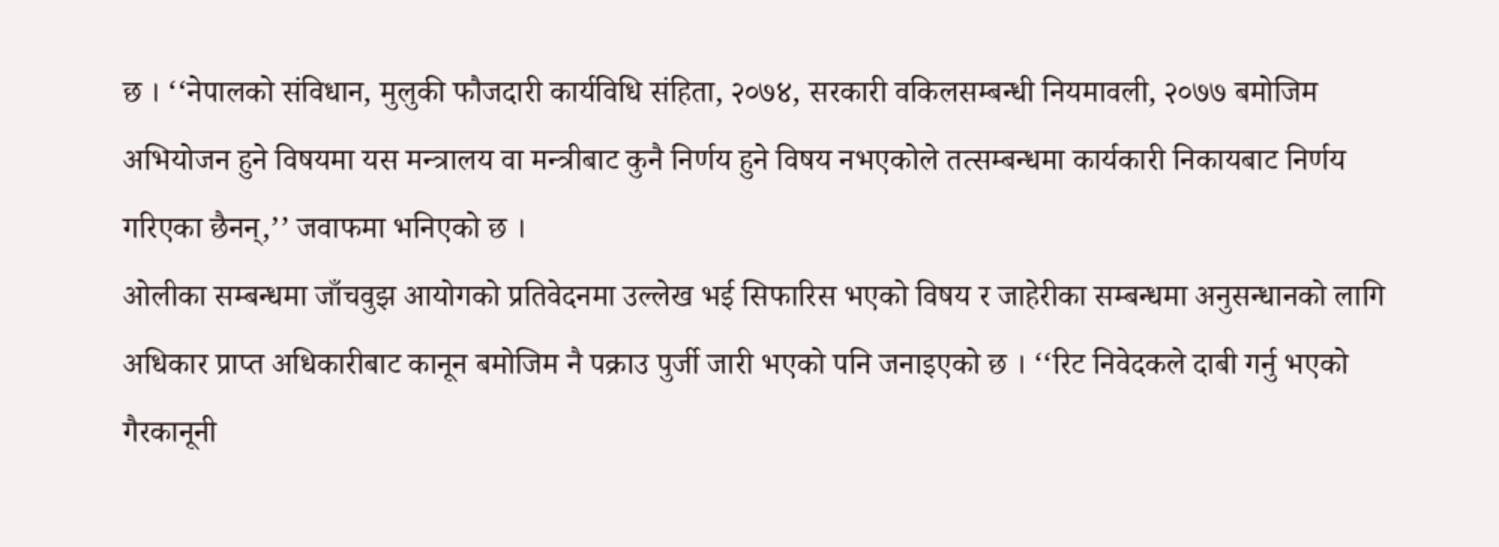छ । ‘‘नेपालको संविधान, मुलुकी फौजदारी कार्यविधि संहिता, २०७४, सरकारी वकिलसम्बन्धी नियमावली, २०७७ बमोजिम अभियोजन हुने विषयमा यस मन्त्रालय वा मन्त्रीबाट कुनै निर्णय हुने विषय नभएकोले तत्सम्बन्धमा कार्यकारी निकायबाट निर्णय गरिएका छैनन्,’’ जवाफमा भनिएको छ ।
ओलीका सम्बन्धमा जाँचवुझ आयोगको प्रतिवेदनमा उल्लेख भई सिफारिस भएको विषय र जाहेरीका सम्बन्धमा अनुसन्धानको लागि अधिकार प्राप्त अधिकारीबाट कानून बमोजिम नै पक्राउ पुर्जी जारी भएको पनि जनाइएको छ । ‘‘रिट निवेदकले दाबी गर्नु भएको गैरकानूनी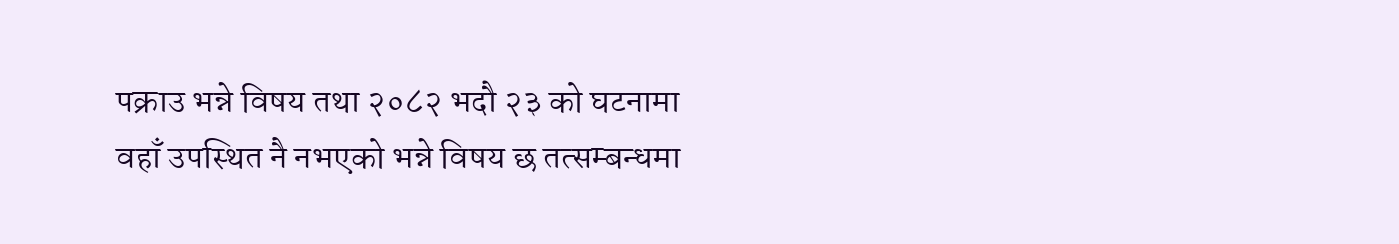पक्राउ भन्ने विषय तथा २०८२ भदौ २३ को घटनामा वहाँ उपस्थित नै नभएको भन्ने विषय छ तत्सम्बन्धमा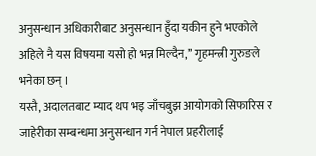अनुसन्धान अधिकारीबाट अनुसन्धान हुँदा यकीन हुने भएकोले अहिले नै यस विषयमा यसो हो भन्न मिल्दैन,’’ गृहमन्त्री गुरुङले भनेका छन् ।
यस्तै, अदालतबाट म्याद थप भइ जाँचबुझ आयोगको सिफारिस र जाहेरीका सम्बन्धमा अनुसन्धान गर्न नेपाल प्रहरीलाई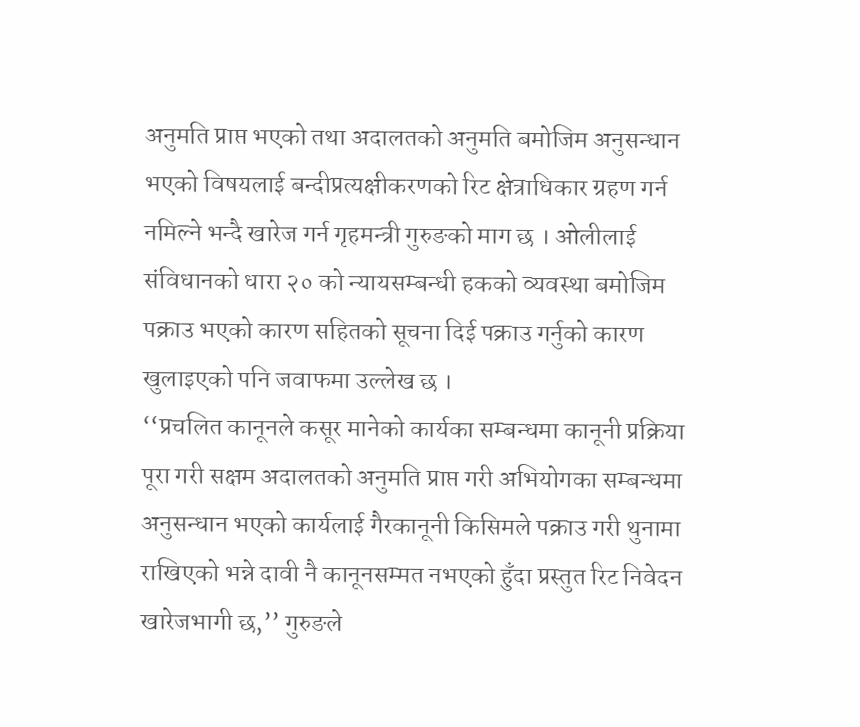अनुमति प्राप्त भएको तथा अदालतको अनुमति बमोजिम अनुसन्धान भएको विषयलाई बन्दीप्रत्यक्षीकरणको रिट क्षेत्राधिकार ग्रहण गर्न नमिल्ने भन्दै खारेज गर्न गृहमन्त्री गुरुङको माग छ । ओलीलाई संविधानको धारा २० को न्यायसम्बन्धी हकको व्यवस्था बमोजिम पक्राउ भएको कारण सहितको सूचना दिई पक्राउ गर्नुको कारण खुलाइएको पनि जवाफमा उल्लेख छ ।
‘‘प्रचलित कानूनले कसूर मानेको कार्यका सम्बन्धमा कानूनी प्रक्रिया पूरा गरी सक्षम अदालतको अनुमति प्राप्त गरी अभियोगका सम्बन्धमा अनुसन्धान भएको कार्यलाई गैरकानूनी किसिमले पक्राउ गरी थुनामा राखिएको भन्ने दावी नै कानूनसम्मत नभएको हुँदा प्रस्तुत रिट निवेदन खारेजभागी छ,’’ गुरुङले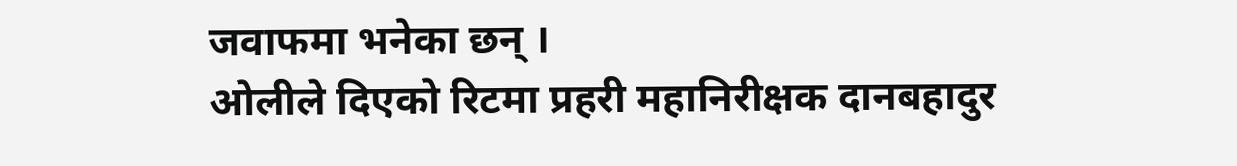जवाफमा भनेका छन् ।
ओलीले दिएको रिटमा प्रहरी महानिरीक्षक दानबहादुर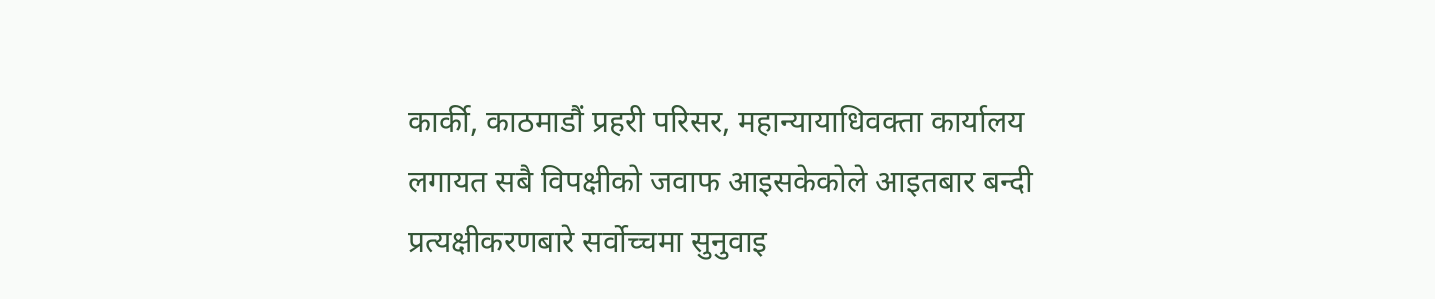कार्की, काठमाडौं प्रहरी परिसर, महान्यायाधिवक्ता कार्यालय लगायत सबै विपक्षीको जवाफ आइसकेकोले आइतबार बन्दी प्रत्यक्षीकरणबारे सर्वोच्चमा सुनुवाइ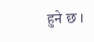हुने छ ।